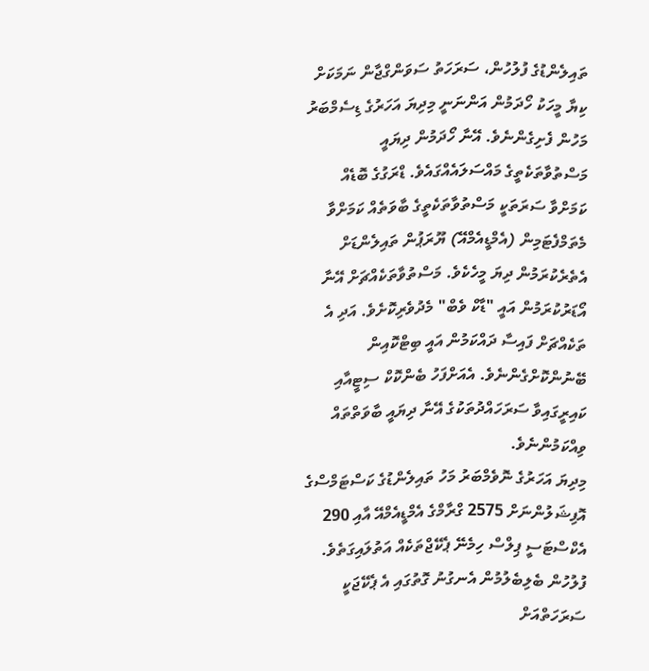ތައިލެންޑުގެ ފުލުހުން، ސަރަހަތު ސަވަންގްޖާން ނަމަކަށް ކިޔާ މީހަކު ހޯދަމުން އަންނަނީ މިދިޔަ އަހަރުގެ ޑިސެމްބަރު މަހުން ފެށިގެންނެވެ. އޭނާ ހޯދަމުން ދިޔައީ މަސްތުވާތަކެތީގެ މައްސަލައެއްގައެވެ. ޑްރަގުގެ ބޮޑެއް ކަމަށްވާ ސަރަތަކީ މަސްތުވާތަކެތީގެ ބާވަތެއް ކަމަށްވާ މެތަމްފެޓަމިން (އެމްޑީއެމްއޭ) ޔޫރަޕުން ތައިލެންޑަށް އެތެރެކުރަމުން ދިޔަ މީހެކެވެ. މަސްތުވާތަކެއްޗަށް އޭނާ އޯޑަރުކުރަމުން އައީ "ޑާކް ވެބް" މެދުވެރިކޮށެވެ. އަދި އެ ތަކެއްޗަށް ފައިސާ ދައްކަމުން އައީ ބިޓްކޮއިން ބޭނުންކޮށްގެންނެވެ. އެއަށްފަހު ބެންކޮކް ސިޓީއާއި ކައިރީގައިވާ ސަރަހައްދުތަކުގެ އޭނާ ދިޔައީ ބާވަތްތައް ވިއްކަމުންނެވެ.
މިދިޔަ އަހަރުގެ ނޮވެމްބަރު މަހު ތައިލެންޑުގެ ކަސްޓަމްސްގެ އޮފިޝަލުންނަށް 2575 ގްރާމްގެ އެމްޑީއެމްއޭ އާއި 290 އެކްސްޓަސީ ޕިލްސް ހިމެނޭ ޕެކޭޖްތަކެއް އަތުލައިގަތެވެ. ފުލުހުން ބެލިބެލުމުން އެނގުނު ގޮތުގައި އެ ޕެކޭޖަކީ ސަރަހަތްއަށް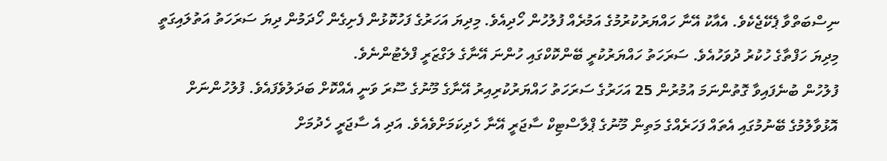ނިސްބަތްވާ ޕެކޭޖެކެވެ. އެއާކު އޭނާ ހައްޔަރުކުރުމުގެ އަމުރެއް ފުލުހުން ހޯދިއެވެ. މިދިޔަ އަހަރުގެ ފަހުކޮޅުން ފެށިގެން ހޯދަމުން ދިޔަ ސަރަހަތު އަތުލައިގަތީ މިދިޔަ ހަފްތާގެ ހުކުރު ދުވަހުއެވެ. ސަރަހަތު ހައްޔަރުކުރީ ބޭންކޮކްގައި ހުންނަ އޭނާގެ ލަގްޒަރީ ފްލެޓުންނެވެ.
ފުލުހުން ބުނެފައިވާ ގޮތުންނަމަ އުމުރުން 25 އަހަރުގެ ސަރަހަތު ހައްޔަރުކުރިއިރު އޭނާގެ މޫނުގެ ސޫރަ ވަނީ އެއްކޮށް ބަދަލުވެފައެވެ. ފުލުހުންނަށް އޮޅުވާލުމުގެ ބޭނުމުގައި އެތައް ފަހަރެއްގެ މަތިން މޫނުގެ ޕްލާސްޓިކް ސާޖަރީ އޭނާ ހެދިކަމަށްވެއެވެ. އަދި އެ ސާޖަރީ ހެދުމަށް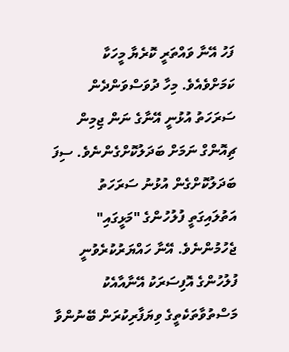ފަހު އޭނާ ވައްތަރީ ކޮރެޔާ މީހަކާ ކަމަށްވެއެވެ. މިހާ ދުވަސްވަންދެން ސަރަހަތު އުޅުނީ އޭނާގެ ނަން ޖިމިން ޗިއޮންގް ނަމަށް ބަދަލުކޮށްގެންނެވެ. ސިފަ ބަދަލުކޮށްގެން އުޅުނު ސަރަހަތު އަތުލައިގަތީ ފުލުހުންގެ "މަޅީގައި" ޖެހުމުންނެވެ. އޭނާ ހައްޔަރުކުރެވުނީ ފުލުހުންގެ އޮފިސަރަކު އޭނާއާއެކު މަސްތުވާތަކެތީގެ ވިޔަފާރިކުރަން ބޭނުންވާ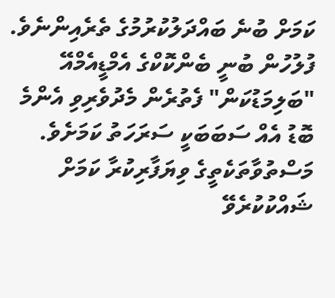ކަމަށް ބުނެ ބައްދަލުކުރުމުގެ ތެރެއިންނެވެ.
ފުލުހުން ބުނީ ބެންކޮކްގެ އެމްޑީއެމްއޭ "ބަލިމަޑުކަން" ފެތުރެން މެދުވެރިވި އެންމެ ބޮޑު އެއް ސަބަބަކީ ސަރަހަތު ކަމަށެވެ. މަސްތުވާތަކެތީގެ ވިޔަފާރިކުރާ ކަމަށް ޝައްކުކުރެވޭ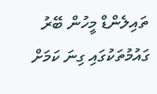ތައިލެންޑް މީހުން ބޭރު ގައުމުތަކުގައި ގިނަ ކަމަށް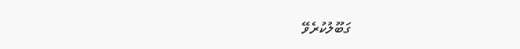ގަބޫލުކުރެވޭ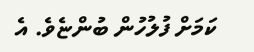ކަމަށް ފުލުހުން ބުންޏެވެ. އެ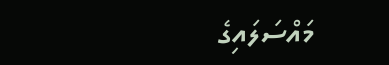މައްސަލައިގެ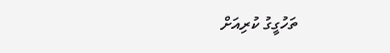ތަހުގީގު ކުރިއަށް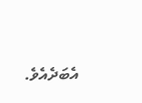އެބަދެއެވެ.